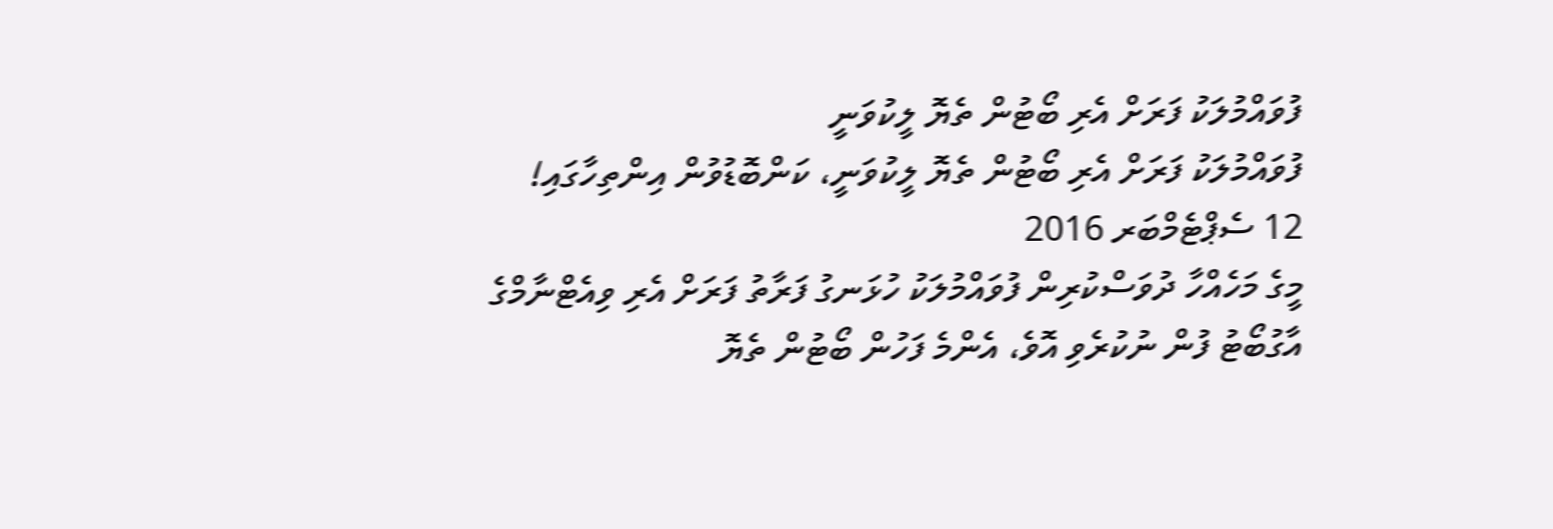ފުވައްމުލަކު ފަރަށް އެރި ބޯޓުން ތެޔޮ ލީކުވަނީ
ފުވައްމުލަކު ފަރަށް އެރި ބޯޓުން ތެޔޮ ލީކުވަނީ، ކަންބޮޑުވުން އިންތިހާގައި!
12 ސެޕްޓެމްބަރ 2016
މީގެ މަހެއްހާ ދުވަސްކުރިން ފުވައްމުލަކު ހުޅަނގު ފަރާތު ފަރަށް އެރި ވިއެޓްނާމްގެ އާގުބޯޓު ފުން ނުކުރެވި އޮވެ، އެންމެ ފަހުން ބޯޓުން ތެޔޮ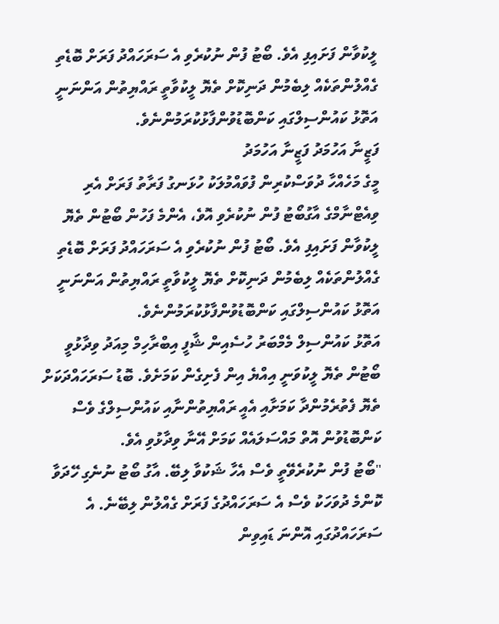ލީކުވާން ފަށައިފި އެވެ. ބޯޓު ފުން ނުކުރެވި އެ ސަރަހައްދު ފަރަށް ބޮޑެތި ގެއްލުންތަކެއް ލިބެމުން ދަނިކޮށް ތެޔޮ ލީކުވާތީ ރައްޔިތުން އަންނަނީ އަތޮޅު ކައުންސިލްގައި ކަންބޮޑުވުންފާޅުކުރަމުންނެވެ.
ފަޒީނާ އަހުމަދު ފަޒީނާ އަހުމަދު
މީގެ މަހެއްހާ ދުވަސްކުރިން ފުވައްމުލަކު ހުޅަނގު ފަރާތު ފަރަށް އެރި ވިއެޓްނާމްގެ އާގުބޯޓު ފުން ނުކުރެވި އޮވެ، އެންމެ ފަހުން ބޯޓުން ތެޔޮ ލީކުވާން ފަށައިފި އެވެ. ބޯޓު ފުން ނުކުރެވި އެ ސަރަހައްދު ފަރަށް ބޮޑެތި ގެއްލުންތަކެއް ލިބެމުން ދަނިކޮށް ތެޔޮ ލީކުވާތީ ރައްޔިތުން އަންނަނީ އަތޮޅު ކައުންސިލްގައި ކަންބޮޑުވުންފާޅުކުރަމުންނެވެ.
އަތޮޅު ކައުންސިލް މެމްބަރު ހުސެއިން ޝާފީ އިބްރާހިމް މިއަދު ވިދާޅުވީ ބޯޓުން ތެޔޮ ލީކުވަނީ އިއްޔެ އިން ފެށިގެން ކަމަށެވެ. ބޮޑު ސަރަހައްދަކަށް ތެޔޮ ފެތުރެމުންދާ ކަމަށާއި އެއީ ރައްޔިތުންނާއި ކައުންސިލްގެ ވެސް ކަންބޮޑުވުން އޮތް މައްސަލައެއް ކަމަށް އޭނާ ވިދާޅުވި އެވެ.
"ބޯޓު ފުން ނުކުރެވޭތީ ވެސް އެހާ ޝަކުވާ ލިބޭ. އާގު ބޯޓު ނުނެގި ހޭދަވާ ކޮންމެ ދުވަހަކު ވެސް އެ ސަރަހައްދުގެ ފަރަށް ގެއްލުން ލިބޭނެ. އެ ސަރަހައްދުގައި އޮންނަ ޑައިވިން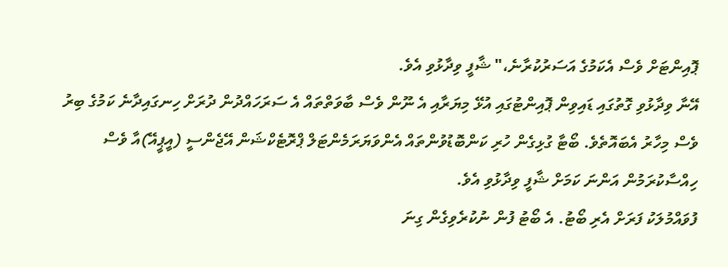ޕޮއިންޓަށް ވެސް އެކަމުގެ އަސަރުކުރާނެ،" ޝާފީ ވިދާޅުވި އެވެ.
އޭނާ ވިދާޅުވި ގޮތުގައި ޑައިވިން ޕޮއިންޓުގައި އުޅޭ މިޔަރާއި އެ ނޫން ވެސް ބާވަތްތައް އެ ސަރަހައްދުން ދުރަށް ހިނގައިދާނެ ކަމުގެ ބިރު ވެސް މިހާރު އެބައޮތެވެ. ބޯޓާ ގުޅިގެން ހުރި ކަންބޮޑުވުންތައް އެންވަޔަރަމެންޓަލް ޕްރޮޓެކްޝަން އޭޖެންސީ (އީޕީއޭ)އާ ވެސް ހިއްސާކުރަމުން އަންނަ ކަމަށް ޝާފީ ވިދާޅުވި އެވެ.
ފުވައްމުލަކު ފަރަށް އެރި ބޯޓު. އެ ބޯޓު ފުން ނުކުރެވިގެން ގިނަ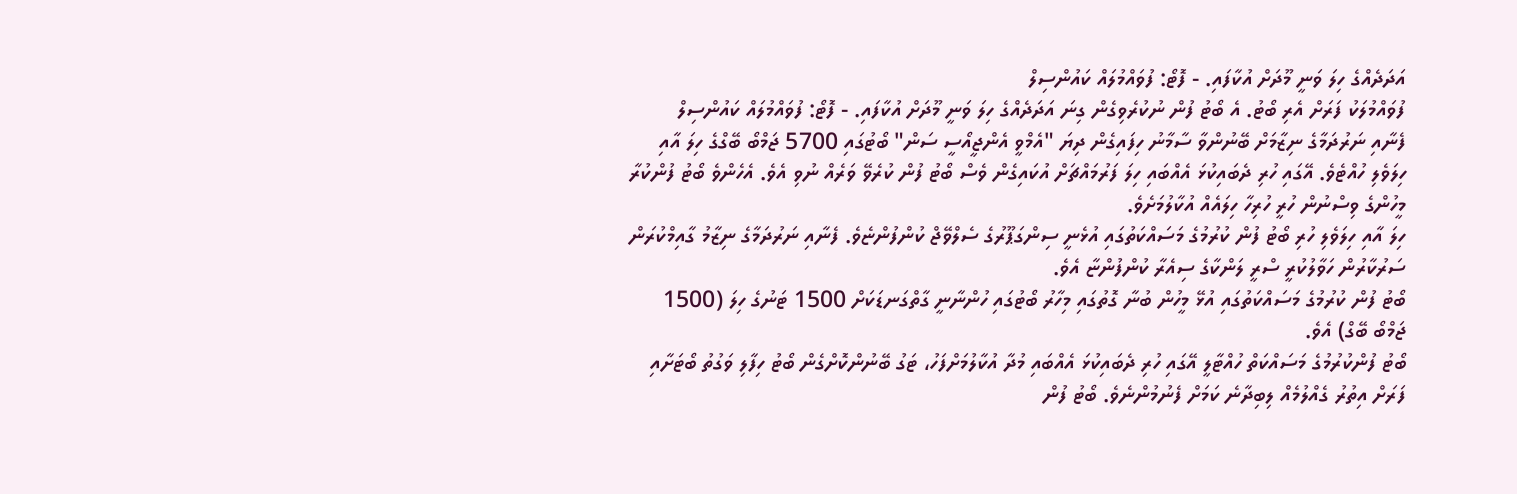އަދަދެއްގެ ހިލަ ވަނީ މޫދަށް އުކާފައި. - ފޮޓޯ: ފުވައްމުލައް ކައުންސިލް
ފުވައްމުލަކު ފަރަށް އެރި ބޯޓު. އެ ބޯޓު ފުން ނުކުރެވިގެން ގިނަ އަދަދެއްގެ ހިލަ ވަނީ މޫދަށް އުކާފައި. - ފޮޓޯ: ފުވައްމުލައް ކައުންސިލް
ފެނާއި ނަރުދަމާގެ ނިޒާމަށް ބޭނުންވާ ސާމާނު ހިފައިގެން ދިޔަ "އެމްވީ އެންޖީއޯސީ ސަން" ބޯޓުގައި 5700 ޖަމްބޯ ބޭގްގެ ހިލަ އާއި ހިލަވެލި ހުއްޓެވެ. އޭގައި ހުރި ދެބައިކުޅަ އެއްބައި ހިލަ ފަރުމައްޗަށް އުކައިގެން ވެސް ބޯޓު ފުން ކުރެވޭ ވަރެއް ނުވި އެވެ. އެހެންވެ ބޯޓު ފުންކުރާ މީހުންގެ ވިސްނުން ހުރީ ހުރިހާ ހިލައެއް އުކާލުމަށެވެ.
ހިލަ އާއި ހިލަވެލި ހުރި ބޯޓު ފުން ކުރުމުގެ މަސައްކަތުގައި އުޅެނީ ސިންގަޕޫރުގެ ސެލްވޭޖް ކުންފުންޏެވެ. ފެނާއި ނަރުދަމާގެ ނިޒާމު ގާއިމްކުރަން ސަރުކާރުން ހަވާލުކުރީ ސްރީ ލަންކާގެ ސިއެރާ ކުންފުންޏާ އެވެ.
ބޯޓު ފުން ކުރުމުގެ މަސައްކަތުގައި އުޅޭ މީހުން ބުނާ ގޮތުގައި މިހާރު ބޯޓުގައި ހުންނާނީ ގާތްގަނޑަކަށް 1500 ޓަނުގެ ހިލަ (1500 ޖަމްބޯ ބޭގް) އެވެ.
ބޯޓު ފުންކުރުމުގެ މަސައްކަތް ހުއްޓާލީ އޭގައި ހުރި ދެބައިކުޅަ އެއްބައި މުދާ އުކާލުމަށްފަހު، ޓަގު ބޭނުންކޮށްގެން ބޯޓު ހިފާލި ވަގުތު ބޯޓަށާއި ފަރަށް އިތުރު ގެއްލުމެއް ލިބިދާނެ ކަމަށް ފެނުމުންނެވެ. ބޯޓު ފުން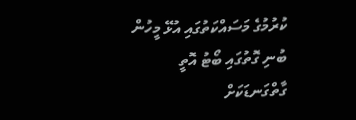ކުރުމުގެ މަސައްކަތުގައި އުޅޭ މީހުން ބުނި ގޮތުގައި ބޯޓު އޮތީ ގާތްގަނޑަކަށް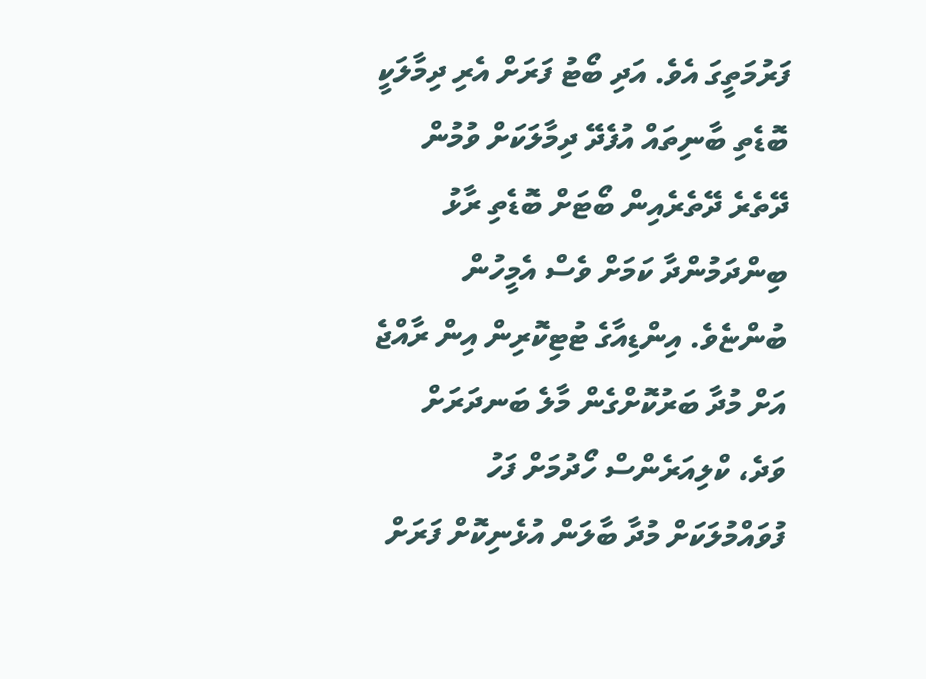ފަރުމަތީގަ އެވެ. އަދި ބޯޓު ފަރަށް އެރި ދިމާލަކީ ބޮޑެތި ބާނިތައް އުފެދޭ ދިމާލަކަށް ވުމުން ދޭތެރެ ދޭތެރެއިން ބޯޓަށް ބޮޑެތި ރާޅު ބިންދަމުންދާ ކަމަށް ވެސް އެމީހުން ބުންޏެވެ. އިންޑިއާގެ ޓުޓިކޮރިން އިން ރާއްޖެ އަށް މުދާ ބަރުކޮށްގެން މާލެ ބަނދަރަށް ވަދެ، ކްލިއަރެންސް ހޯދުމަށް ފަހު ފުވައްމުލަކަށް މުދާ ބާލަން އުޅެނިކޮށް ފަރަށް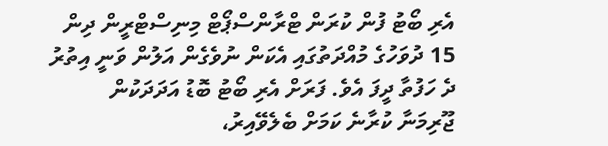އެރި ބޯޓު ފުން ކުރަން ޓްރާންސްޕޯޓް މިނިސްޓްރީން ދިން 15 ދުވަހުގެ މުއްދަތުގައި އެކަން ނުވެގެން އަލުން ވަނީ އިތުރު ދެ ހަފުތާ ދީފަ އެވެ. ފަރަށް އެރި ބޯޓު ބޮޑު އަދަދަކުން ޖޫރިމަނާ ކުރާނެ ކަމަށް ބެލެވޭއިރު،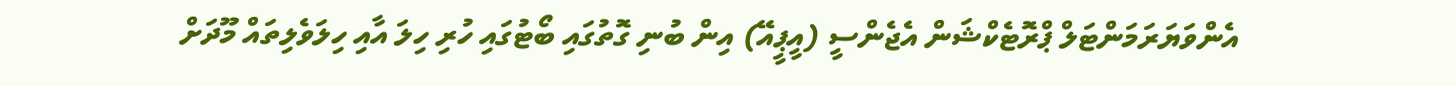އެންވަޔަރަމަންޓަލް ޕްރޮޓެކްޝަން އެޖެންސީ (އީޕީއޭ) އިން ބުނި ގޮތުގައި ބޯޓުގައި ހުރި ހިލަ އާއި ހިލަވެލިތައް މޫދަށް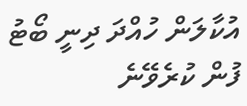އުކާލަން ހުއްދަ ދިނީ ބޯޓު ފުން ކުރެވޭނެ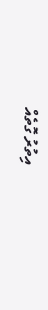އިތުރު ގޮތެއް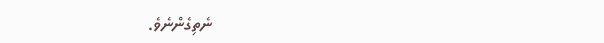ނެތިގެންނެވެ.